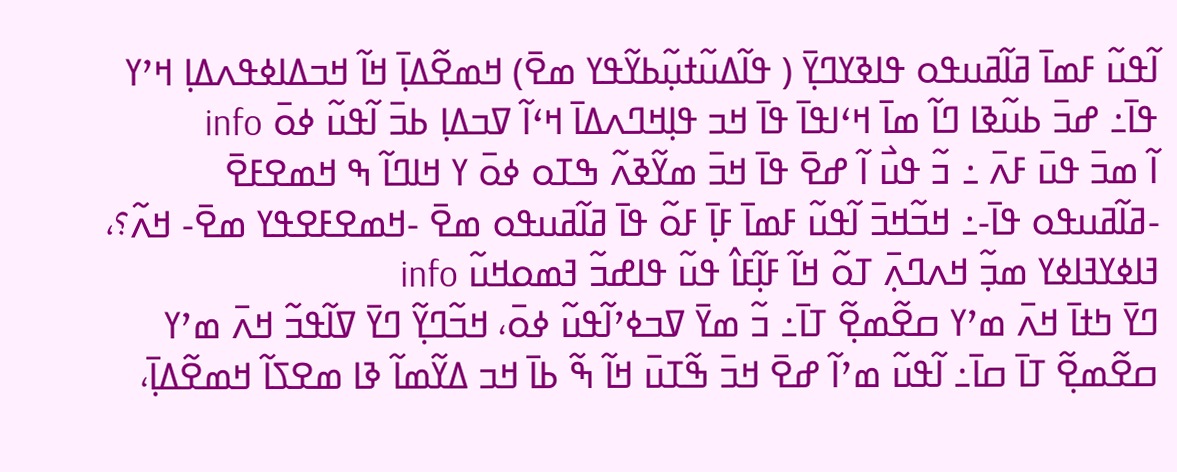ߊ߬ߟߎ߬ ߓߘߊ߫ ߥߊ߬ߥߎߟߋ ߟߊߢߌߣߌ߲߫ ( ߟߊ߬ߡߎ߬ߙߎ߲߬ߕߌ߬ߟߌ ߘߐ߫) ߞߘߐ߬ߡߊ߲߫ ߞߊ߬ ߞߏߡߊߦߟߍߡߊ߲ ߞߴߌ ߟߊ߫߸ ߝߏ߫ ߕߎ߬ߢߊ ߣߊ߬ ߘߊ߫ ߞߵߊߟߊ߫ ߟߊ߫ ߞߏ ߟߊ߲ߞߣߍߡߊ߫ ߞߵߊ߬ ߜߏߡߊ߲ ߕߏ߫ ߊ߬ߟߎ߬ ߦߋ߫ info
ߊ߬ ߘߏ߫ ߟߎ߫ ߓߍ߫ ߸ ߏ߬ ߟߎ߯ ߊ߬ ߝߐ߫ ߟߊ߫ ߞߏ߫ ߘߌ߬ߢߍ߬ ߒߠߋ ߦߋ߫ ߌ ߞߊߣߊ߬ ߒ ߞߘߐߓߐ߫ -ߥߊ߬ߥߎߟߋ ߟߊ߫-߸ ߞߏ߬ߞߏ߫ ߊ߬ߟߎ߬ ߓߘߊ߫ ߓߊ߲߫ ߓߋ߬ ߟߊ߫ ߥߊ߬ߥߎߟߋ ߘߐ߫ -ߞߘߐߓߐߟߌ ߘߐ߫- ߞߍ߬؟، ߔߊߦߌߔߊߦߌ ߘߏ߲߬ ߞߍߣߍ߲߫ ߠߋ߬ ߞߊ߬ ߓߊ߲߬ߓߊ߮ ߟߎ߬ ߟߊߝߏ߬ ߔߘߋߞߎ߬ info
ߣߌ߫ ߤߙߊ߫ ߞߍ߫ ߘߴߌ ߛߐ߬ߘߐ߲߬ ߠߊ߫߸ ߏ߬ ߘߌ߫ ߜߏߦߴߊ߬ߟߎ߬ ߦߋ߫، ߞߏ߬ߣߌ߲߬ ߣߌ߫ ߜߊ߬ߟߏ߬ ߞߍ߫ ߘߴߌ ߛߐ߬ߘߐ߲߬ ߠߊ߫ ߛߊ߫߸ ߊ߬ߟߎ߬ ߘߴߊ߬ ߝߐ߫ ߞߏ߫ ߒ߬ߠߎ߫ ߞߊ߬ ߒ߬ ߕߊ߫ ߞߏ ߡߌ߬ߘߊ߬ ߢߊ ߘߐߖߊ߬ ߞߘߐ߬ߡߊ߲߫،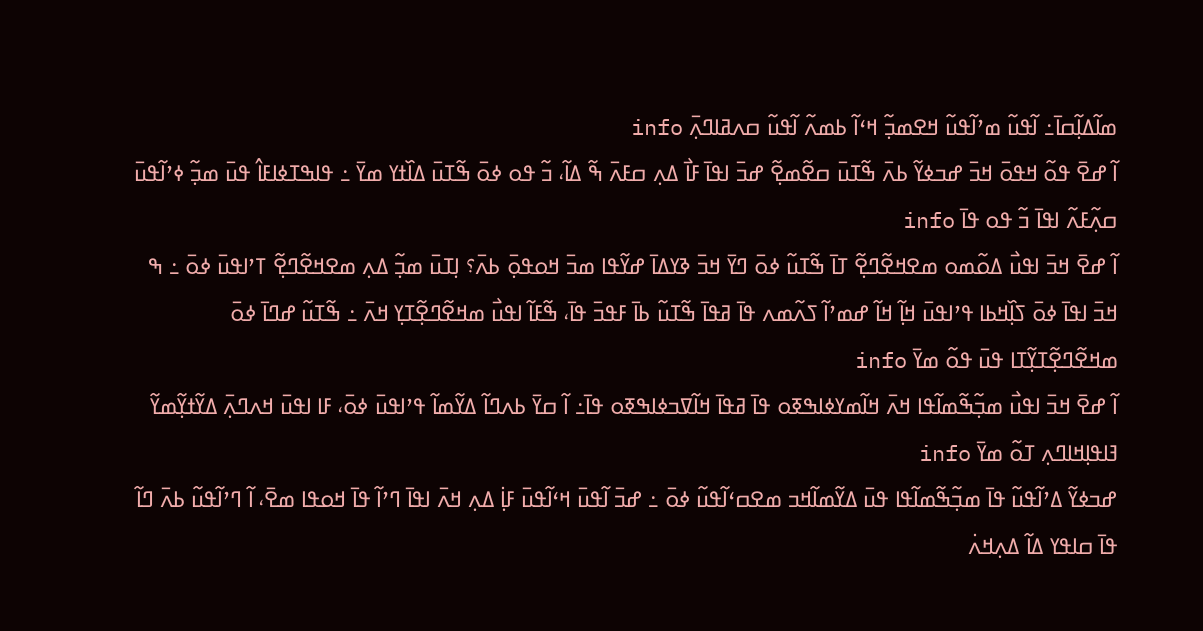ߘߊ߬ߡߊ߲߬ߛߊ߫߸ ߊ߬ߟߎ߬ ߘߴߊ߬ߟߎ߬ ߞߐߘߏ߲߬ ߞߵߊ߬ ߕߘߍ߬ ߊ߬ߟߎ߬ ߛߍߥߊߣߍ߲߫ info
ߊ߬ ߝߐ߫ ߟߋ߬ ߞߟߋ߫ ߞߏ߫ ߝߏߦߌ߬ ߕߍ߫ ߒ߬ߠߎ߫ ߛߐ߬ߘߐ߲߬ ߝߏ߫ ߊߟߊ߫ ߓߊ߯ ߡߍ߲ ߛߓߍ߫ ߒ߬ ߡߊ߬، ߏ߬ ߟߋ ߦߋ߫ ߒ߬ߠߎ߫ ߡߊ߰ߙߌ ߘߌ߫ ߸ ߟߊߒߠߦߊߓߊ߮ ߟߎ߫ ߘߏ߲߬ ߦߴߊ߬ߟߎ߫ ߛߍ߲߬ߓߍ߬ ߊߟߊ߫ ߏ߬ ߟߋ ߟߊ߫ info
ߊ߬ ߝߐ߫ ߞߏ߫ ߊߟߎ߯ ߡߋ߬ߘߋ ߘߐߞߐ߬ߣߐ߲߬ ߠߊ߫ ߒ߬ߠߎ߬ ߦߋ߫ ߣߌ߫ ߞߏ߫ ߢߌߡߊ߫ ߝߌ߬ߟߊ ߘߏ߫ ߞߋߟߋ߲߫ ߕߍ߫؟ ߊ߲ߠߎ߫ ߘߏ߲߬ ߡߍ߲ ߘߐߞߐ߬ߣߐ߲߬ ߠߴߊߟߎ߫ ߦߋ߫ ߸ ߒ ߞߏ߫ ߊߟߊ߫ ߦߋ߫ ߖߊ߲߰ߞߕߊ ߟߴߊߟߎ߫ ߞߊ߲߬ ߞߊ߬ ߝߘߴߊ߬ ߖߍ߬ߘߍ ߟߊ߫ ߥߟߊ߫ ߒ߬ߠߎ߬ ߕߊ߫ ߓߟߏ߫ ߟߊ߫، ߒ߬ߓߊ߬ ߊߟߎ߯ ߘߞߐ߬ߣߐ߲߬ߠߌ߲ ߞߍ߫ ߸ ߒ߬ߠߎ߬ ߝߣߊ߫ ߦߋ߫ ߘߞߐ߬ߣߐ߲߬ߠߌ߲߬ߠߊ ߟߎ߫ ߟߋ߬ ߘߌ߫ info
ߊ߬ ߝߐ߫ ߞߏ߫ ߊߟߎ߯ ߘߏ߲߬ߒ߬ߘߊ߬ߟߊ ߞߍ߫ ߞߊ߬ߘߌߦߊߒߧߋ ߟߊ߫ ߥߟߊ߫ ߞߊ߬ߜߏߦߊߒߧߋ ߟߊ߫߸ ߊ߬ ߛߌ߫ ߕߍߣߊ߬ ߡߌ߬ߘߊ߬ ߟߴߊߟߎ߫ ߦߋ߫، ߓߊ ߊߟߎ߫ ߞߍߣߍ߲߫ ߡߌ߬ߙߌ߲߬ߘߌ߬ ߔߊߟߊ߲ߞߊߣߍ߲ ߠߋ߬ ߘߌ߫ info
ߝߏߦߌ߬ ߡߴߊ߬ߟߎ߬ ߟߊ߫ ߘߏ߲߬ߒ߬ߘߊ߬ߟߊ ߟߎ߫ ߡߌ߬ߘߊ߬ߞߏ ߘߐߛߵߊ߬ߟߎ߬ ߦߋ߫ ߸ ߝߏ߫ ߊ߬ߟߎ߫ ߞߵߊ߬ߟߎ߫ ߓߊ߲߭ ߡߍ߲ ߞߍ߫ ߊߟߊ߫ ߣߴߊ߬ ߟߊ߫ ߞߋߟߊ ߘߐ߫، ߊ߬ ߣߴߊ߬ߟߎ߬ ߕߍ߫ ߣߊ߬ ߟߊ߫ ߛߊߟߌ ߡߊ߬ ߡߍ߲ߞߍ߭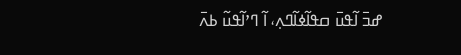ߝߏ߫ ߊ߬ߟߎ߫ ߛߟߊ߬ߦߊ߬ߣߍ߲، ߊ߬ ߣߴߊ߬ߟߎ߬ ߕߍ߫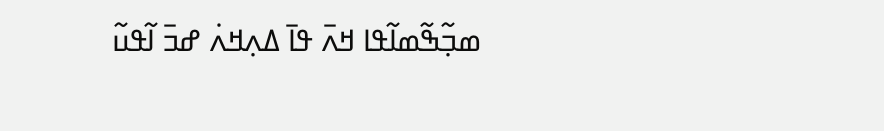ߘߏ߲߬ߒ߬ߘߊ߬ߟߊ ߞߍ߫ ߟߊ߫ ߡߍ߲ߞߍ߭ ߝߏ߫ ߊ߬ߟߎ߬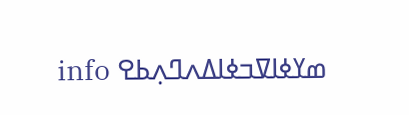ߘߌߦߊߜߏߦߊߡߍߣߍ߲ߕߐ info